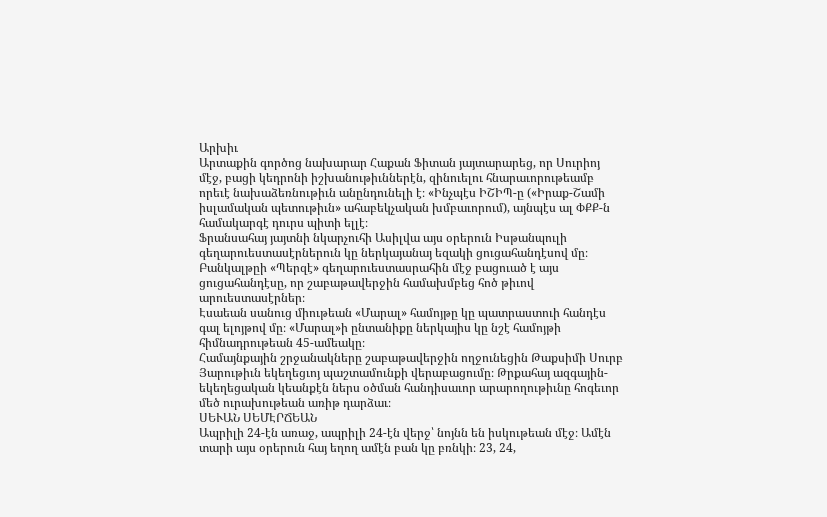Արխիւ
Արտաքին գործոց նախարար Հաքան Ֆիտան յայտարարեց, որ Սուրիոյ մէջ, բացի կեդրոնի իշխանութիւններէն, զինուելու հնարաւորութեամբ որեւէ նախաձեռնութիւն անընդունելի է։ «Ինչպէս ԻՇԻՊ-ը («Իրաք-Շամի իսլամական պետութիւն» ահաբեկչական խմբաւորում), այնպէս ալ ՓՔՔ-ն համակարգէ դուրս պիտի ելլէ։
Ֆրանսահայ յայտնի նկարչուհի Ասիլվա այս օրերուն Իսթանպուլի գեղարուեստասէրներուն կը ներկայանայ եզակի ցուցահանդէսով մը։ Բանկալթըի «Պերզէ» գեղարուեստասրահին մէջ բացուած է այս ցուցահանդէսը, որ շաբաթավերջին համախմբեց հոծ թիւով արուեստասէրներ։
Էսաեան սանուց միութեան «Մարալ» համոյթը կը պատրաստուի հանդէս գալ ելոյթով մը։ «Մարալ»ի ընտանիքը ներկայիս կը նշէ համոյթի հիմնադրութեան 45-ամեակը։
Համայնքային շրջանակները շաբաթավերջին ողջունեցին Թաքսիմի Սուրբ Յարութիւն եկեղեցւոյ պաշտամունքի վերաբացումը։ Թրքահայ ազգային-եկեղեցական կեանքէն ներս օծման հանդիսաւոր արարողութիւնը հոգեւոր մեծ ուրախութեան առիթ դարձաւ։
ՍԵՒԱՆ ՍԵՄԷՐՃԵԱՆ
Ապրիլի 24-էն առաջ, ապրիլի 24-էն վերջ՝ նոյնն են իսկութեան մէջ։ Ամէն տարի այս օրերուն հայ եղող ամէն բան կը բռնկի։ 23, 24,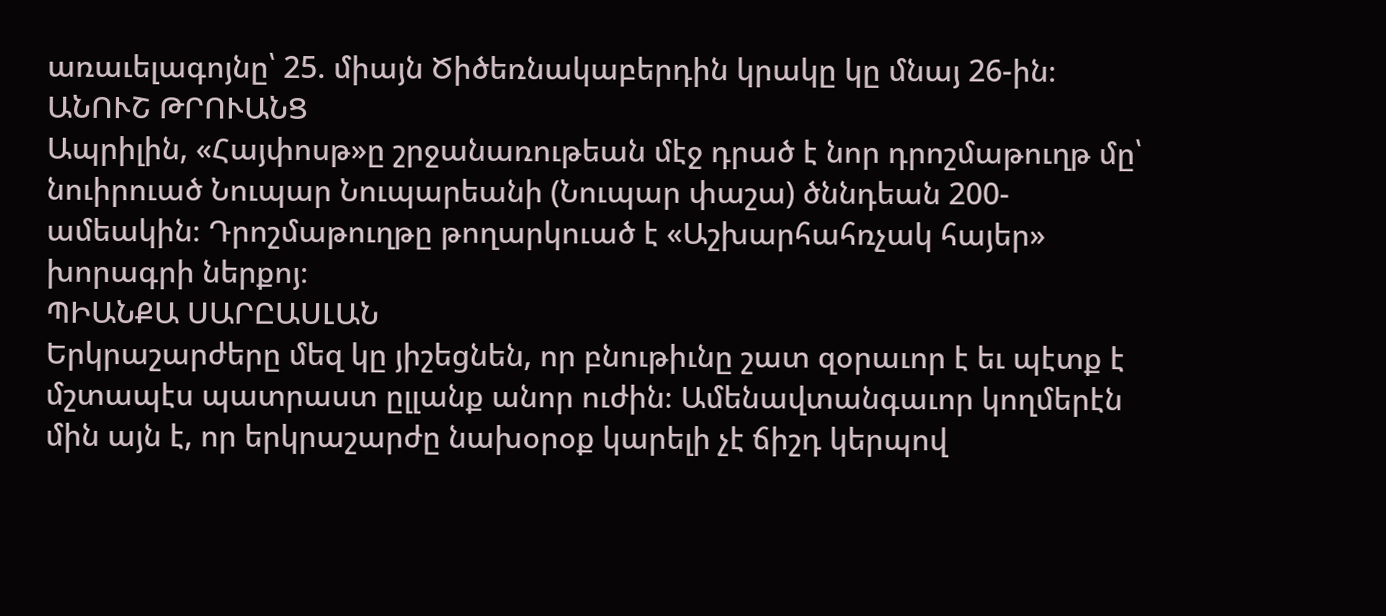առաւելագոյնը՝ 25. միայն Ծիծեռնակաբերդին կրակը կը մնայ 26-ին։
ԱՆՈՒՇ ԹՐՈՒԱՆՑ
Ապրիլին, «Հայփոսթ»ը շրջանառութեան մէջ դրած է նոր դրոշմաթուղթ մը՝ նուիրուած Նուպար Նուպարեանի (Նուպար փաշա) ծննդեան 200-ամեակին։ Դրոշմաթուղթը թողարկուած է «Աշխարհահռչակ հայեր» խորագրի ներքոյ։
ՊԻԱՆՔԱ ՍԱՐԸԱՍԼԱՆ
Երկրաշարժերը մեզ կը յիշեցնեն, որ բնութիւնը շատ զօրաւոր է եւ պէտք է մշտապէս պատրաստ ըլլանք անոր ուժին։ Ամենավտանգաւոր կողմերէն մին այն է, որ երկրաշարժը նախօրօք կարելի չէ ճիշդ կերպով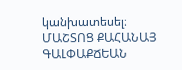կանխատեսել։
ՄԱՇՏՈՑ ՔԱՀԱՆԱՅ ԳԱԼՓԱՔՃԵԱՆ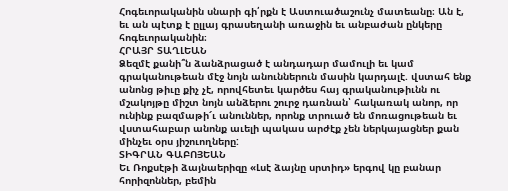Հոգեւորականին սնարի գի՛րքն է Աստուածաշունչ մատեանը։ Ան է, եւ ան պէտք է ըլլայ գրասեղանի առաջին եւ անբաժան ընկերը հոգեւորականին։
ՀՐԱՅՐ ՏԱՂԼԵԱՆ
Ձեզմէ քանի՞ն ձանձրացած է անդադար մամուլի եւ կամ գրականութեան մէջ նոյն անուններուն մասին կարդալէ. վստահ ենք անոնց թիւը քիչ չէ, որովհետեւ կարծես հայ գրականութիւնն ու մշակոյթը միշտ նոյն անձերու շուրջ դառնան՝ հակառակ անոր, որ ունինք բազմաթի՜ւ անուններ, որոնք տրուած են մոռացութեան եւ վստահաբար անոնք աւելի պակաս արժէք չեն ներկայացներ քան մինչեւ օրս յիշուողները:
ՏԻԳՐԱՆ ԳԱԲՈՅԵԱՆ
Եւ Ռոքսէթի ձայնաերիզը «Լսէ ձայնը սրտիդ» երգով կը բանար հորիզոններ, բեմին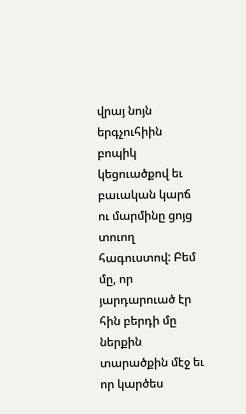վրայ նոյն երգչուհիին բոպիկ կեցուածքով եւ բաւական կարճ ու մարմինը ցոյց տուող հագուստով: Բեմ մը, որ յարդարուած էր հին բերդի մը ներքին տարածքին մէջ եւ որ կարծես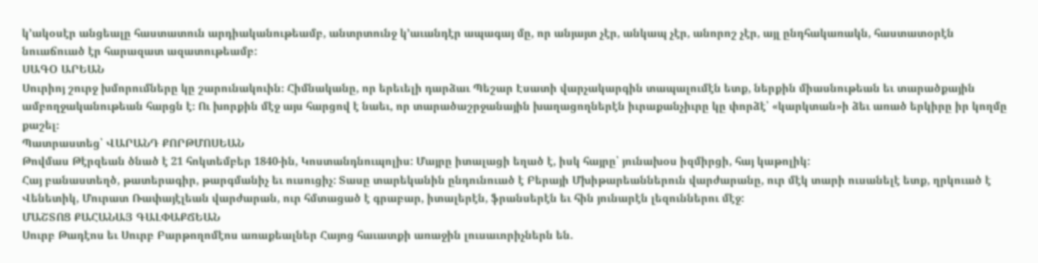կ՚ակօսէր անցեալը հաստատուն արդիականութեամբ, անտրտունջ կ՚աւանդէր ապագայ մը, որ անյայտ չէր, անկապ չէր, անորոշ չէր, այլ ընդհակառակն, հաստատօրէն նուաճուած էր հարազատ ազատութեամբ:
ՍԱԳՕ ԱՐԵԱՆ
Սուրիոյ շուրջ խմորումները կը շարունակուին։ Հիմնականը, որ երեւելի դարձաւ Պեշար Էսատի վարչակարգին տապալումէն ետք, ներքին միասնութեան եւ տարածքային ամբողջականութեան հարցն է։ Ու խորքին մէջ այս հարցով է նաեւ, որ տարածաշրջանային խաղացողներէն իւրաքանչիւրը կը փորձէ՝ «կարկտան»ի ձեւ առած երկիրը իր կողմը քաշել։
Պատրաստեց՝ ՎԱՐԱՆԴ ՔՈՐԹՄՈՍԵԱՆ
Թովմաս Թէրզեան ծնած է 21 հոկտեմբեր 1840-ին, Կոստանդնուպոլիս: Մայրը իտալացի եղած է, իսկ հայրը՝ յունախօս իզմիրցի, հայ կաթոլիկ:
Հայ բանաստեղծ, թատերագիր, թարգմանիչ եւ ուսուցիչ: Տասը տարեկանին ընդունուած է Բերայի Մխիթարեաններուն վարժարանը, ուր մէկ տարի ուսանելէ ետք, ղրկուած է Վենետիկ, Մուրատ Ռափայէլեան վարժարան, ուր հմտացած է գրաբար, իտալերէն, ֆրանսերէն եւ հին յունարէն լեզուններու մէջ:
ՄԱՇՏՈՑ ՔԱՀԱՆԱՅ ԳԱԼՓԱՔՃԵԱՆ
Սուրբ Թադէոս եւ Սուրբ Բարթողոմէոս առաքեալներ Հայոց հաւատքի առաջին լուսաւորիչներն են.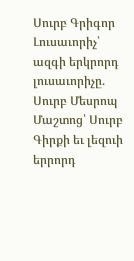Սուրբ Գրիգոր Լուսաւորիչ՝ ազգի երկրորդ լուսաւորիչը. Սուրբ Մեսրոպ Մաշտոց՝ Սուրբ Գիրքի եւ լեզուի երրորդ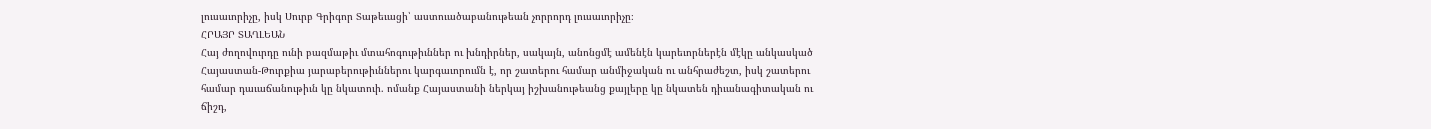լուսաւորիչը, իսկ Սուրբ Գրիգոր Տաթեւացի՝ աստուածաբանութեան չորրորդ լուսաւորիչը։
ՀՐԱՅՐ ՏԱՂԼԵԱՆ
Հայ ժողովուրդը ունի բազմաթիւ մտահոգութիւններ ու խնդիրներ, սակայն, անոնցմէ ամենէն կարեւորներէն մէկը անկասկած Հայաստան-Թուրքիա յարաբերութիւններու կարգաւորումն է, որ շատերու համար անմիջական ու անհրաժեշտ, իսկ շատերու համար դաւաճանութիւն կը նկատուի. ոմանք Հայաստանի ներկայ իշխանութեանց քայլերը կը նկատեն դիւանագիտական ու ճիշդ,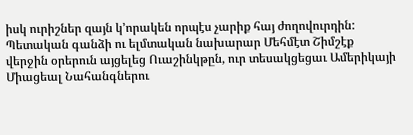իսկ ուրիշներ զայն կ՚որակեն որպէս չարիք հայ ժողովուրդին:
Պետական գանձի ու ելմտական նախարար Մեհմէտ Շիմշէք վերջին օրերուն այցելեց Ուաշինկթըն, ուր տեսակցեցաւ Ամերիկայի Միացեալ Նահանգներու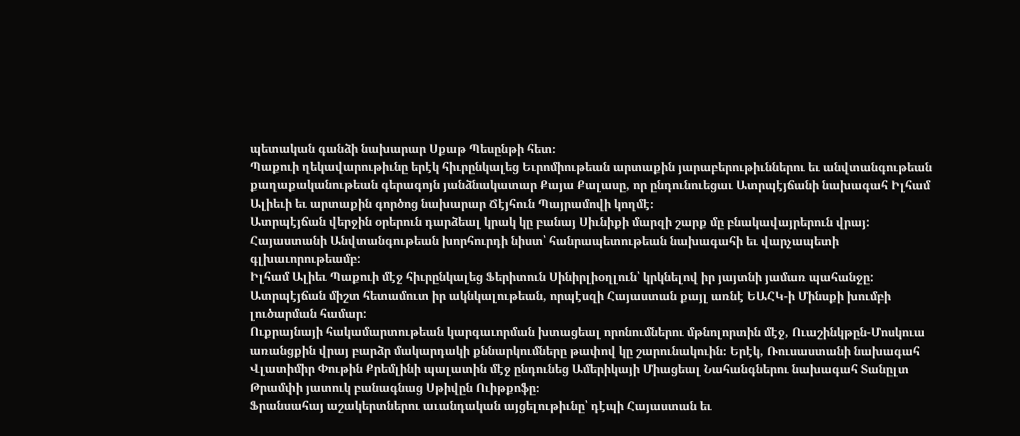պետական գանձի նախարար Սքաթ Պեսընթի հետ։
Պաքուի ղեկավարութիւնը երէկ հիւրընկալեց Եւրոմիութեան արտաքին յարաբերութիւններու եւ անվտանգութեան քաղաքականութեան գերագոյն յանձնակատար Քայա Քալասը, որ ընդունուեցաւ Ատրպէյճանի նախագահ Իլհամ Ալիեւի եւ արտաքին գործոց նախարար Ճէյհուն Պայրամովի կողմէ։
Ատրպէյճան վերջին օրերուն դարձեալ կրակ կը բանայ Սիւնիքի մարզի շարք մը բնակավայրերուն վրայ:
Հայաստանի Անվտանգութեան խորհուրդի նիստ՝ հանրապետութեան նախագահի եւ վարչապետի գլխաւորութեամբ:
Իլհամ Ալիեւ Պաքուի մէջ հիւրընկալեց Ֆերիտուն Սինիրլիօղլուն՝ կրկնելով իր յայտնի յամառ պահանջը:
Ատրպէյճան միշտ հետամուտ իր ակնկալութեան, որպէսզի Հայաստան քայլ առնէ ԵԱՀԿ-ի Մինսքի խումբի լուծարման համար:
Ուքրայնայի հակամարտութեան կարգաւորման խտացեալ որոնումներու մթնոլորտին մէջ, Ուաշինկթըն-Մոսկուա առանցքին վրայ բարձր մակարդակի քննարկումները թափով կը շարունակուին։ Երէկ, Ռուսաստանի նախագահ Վլատիմիր Փութին Քրեմլինի պալատին մէջ ընդունեց Ամերիկայի Միացեալ Նահանգներու նախագահ Տանըլտ Թրամփի յատուկ բանագնաց Սթիվըն Ուիթքոֆը։
Ֆրանսահայ աշակերտներու աւանդական այցելութիւնը՝ դէպի Հայաստան եւ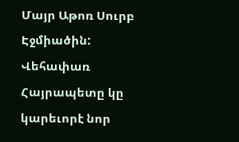Մայր Աթոռ Սուրբ Էջմիածին:
Վեհափառ Հայրապետը կը կարեւորէ նոր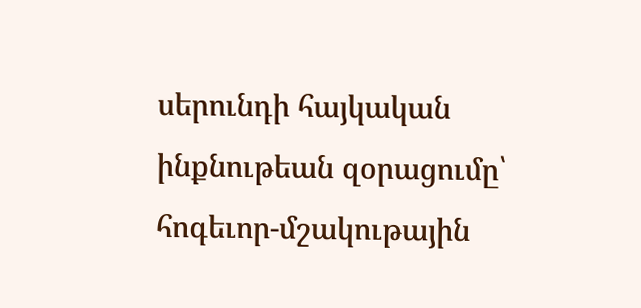սերունդի հայկական ինքնութեան զօրացումը՝ հոգեւոր-մշակութային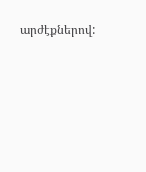արժէքներով: